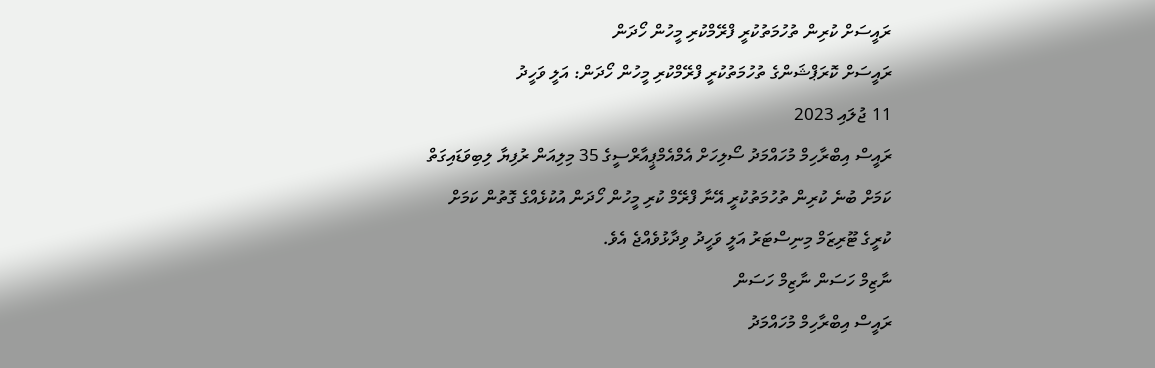ރައީސަށް ކުރިން ތުހުމަތުކުރީ ފްރޭމްކުރި މީހުން ހޯދަން
ރައީސަށް ކޮރަޕްޝަންގެ ތުހުމަތުކުރީ ފްރޭމްކުރި މީހުން ހޯދަން: އަލީ ވަހީދު
11 ޖުލައި 2023
ރައީސް އިބްރާހިމް މުހައްމަދު ސޯލިހަށް އެމްއެމްޕީއާރްސީގެ 35 މިލިއަން ރުފިޔާ ލިބިވަޑައިގަތް ކަމަށް ބުނެ ކުރިން ތުހުމަތުކުރީ އޭނާ ފްރޭމް ކުރި މީހުން ހޯދަން އުކުޅެއްގެ ގޮތުން ކަމަށް ކުރީގެ ޓޫރިޒަމް މިނިސްޓަރު އަލީ ވަހީދު ވިދާޅުވެއްޖެ އެވެ.
ނާޒިމް ހަސަން ނާޒިމް ހަސަން
ރައީސް އިބްރާހިމް މުހައްމަދު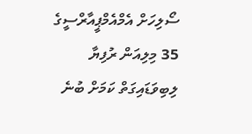ސޯލިހަށް އެމްއެމްޕީއާރްސީގެ 35 މިލިއަން ރުފިޔާ ލިބިވަޑައިގަތް ކަމަށް ބުނެ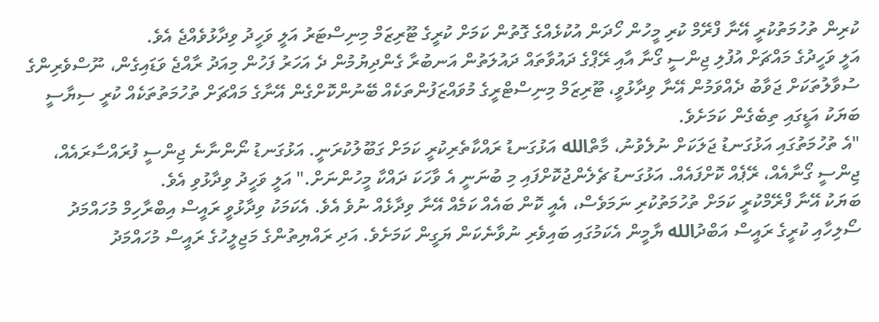ކުރިން ތުހުމަތުކުރީ އޭނާ ފްރޭމް ކުރި މީހުން ހޯދަން އުކުޅެއްގެ ގޮތުން ކަމަށް ކުރީގެ ޓޫރިޒަމް މިނިސްޓަރު އަލީ ވަހީދު ވިދާޅުވެއްޖެ އެވެ.
އަލީ ވަހީދުގެ މައްޗަށް އުފުލި ޖިންސީ ގޯނާ އާއި ރޭޕްގެ ދައުވާތައް ދައުލަތުން އަނބުރާ ގެންދިޔުމުން ދެ އަހަރު ފަހުން މިއަދު ރާއްޖެ ވަޑައިގެން، ނޫސްވެރިންގެ ސުވާލުތަކަށް ޖަވާބު ދެއްވަމުން އޭނާ ވިދާޅުވީ، ޓޫރިޒަމް މިނިސްޓްރީގެ މުވައްޒަފުންތަކެއް ބޭނުންކޮށްގެން އޭނާގެ މައްޗަށް ތުހުމަތުތަކެއް ކުރީ ސިޔާސީ ބަޔަކު އަޑީގައި ތިބެގެން ކަމަށެވެ.
"އެ ތުހުމަތުގައި އަޅުގަނޑު ޖަލަކަށް ނުލެވުނު، މާތްالله އަޅުގަނޑު ރައްކާތެރިކުރީ ކަމަށް ގަބޫލުކުރަނީ. އަޅުގަނޑު ނޯންނާނެ ޖިންސީ ފުރައްސާރައެއް، ޖިންސީ ގޯނާއެއް، ރޭޕެއް ކޮށްފައެއް. އަޅުގަނޑު ޗެލެންޖުކޮށްފައި މި ބުނަނީ އެ ވާހަކަ ދައްކާ މީހުންނަށް." އަލީ ވަހީދު ވިދާޅުވި އެވެ.
ބަޔަކު އޭނާ ފްރޭމްކުރީ ކަމަށް ތުހުމަތުކުރި ނަމަވެސް، އެއީ ކޮން ބައެއް ކަމެއް އޭނާ ވިދާޅެއް ނުވެ އެވެ. އެކަމަކު ވިދާޅުވީ ރައީސް އިބްރާހިމް މުހައްމަދު ސޯލިހާއި ކުރީގެ ރައީސް އަބްދުالله ޔާމީން އެކަމުގައި ބައިވެރި ނުވާނެކަން ޔަގީން ކަމަށެވެ. އަދި ރައްޔިތުންގެ މަޖިލީހުގެ ރައީސް މުހައްމަދު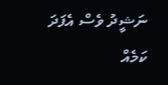ނަޝީދު ވެސް އެފަދަ ކަމެއް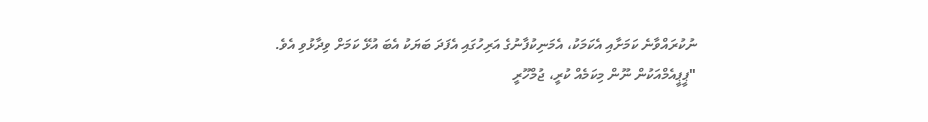ނުކުރައްވާނެ ކަމަށާއި އެކަމަކު، އެމަނިކުފާނުގެ އަރިހުގައި އެފަދަ ބަޔަކު އެބަ އުޅޭ ކަމަށް ވިދާޅުވި އެވެ.
"ޕީޕީއެމްއަކުން ނޫން މިކަމެއް ކުރީ، ޖުމްހޫރީ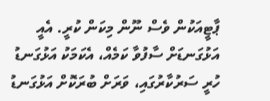ޕާޓީއަކުން ވެސް ނޫން މިކަން ކުރީ. އެއީ އަޅުގަނޑަށް ސާފުވާ ކަމެއް، އެކަމަކު އަޅުގަނޑު ހުރީ ސަރުކާރުގައި، ވަރަށް ބުރަކޮށް އަޅުގަނޑު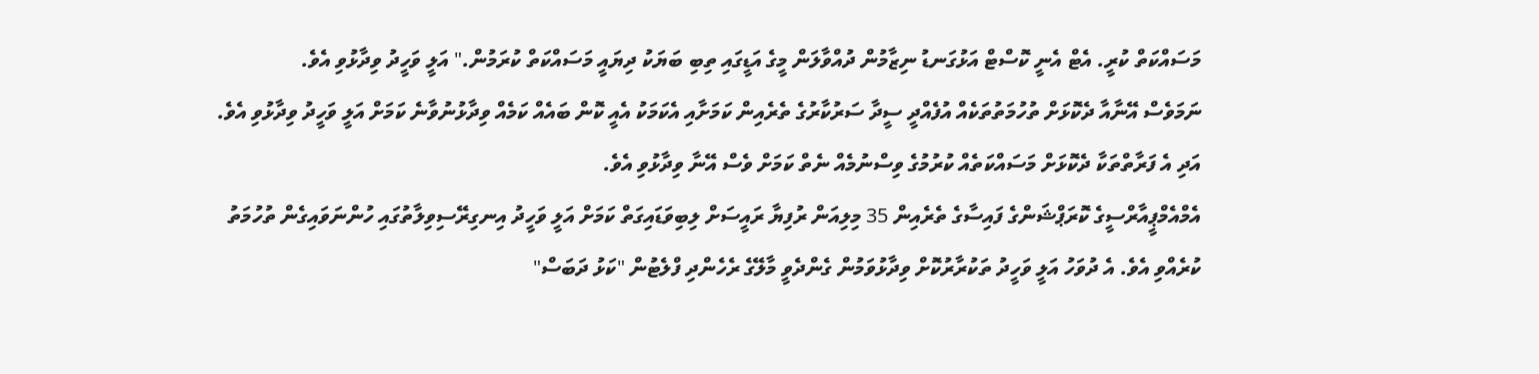މަސައްކަތް ކުރީ. އެޓް އެނީ ކޮސްޓް އަޅުގަނޑު ނިޒާމުން ދުއްވާލަން މީގެ އަޑީގައި ތިބި ބަޔަކު ދިޔައީ މަސައްކަތް ކުރަމުން." އަލީ ވަހީދު ވިދާޅުވި އެވެ.
ނަމަވެސް އޭނާއާ ދެކޮޅަށް ތުހުމަތުތަކެއް އުފެއްދީ ސީދާ ސަރުކާރުގެ ތެރެއިން ކަމަށާއި އެކަމަކު އެއީ ކޮން ބައެއް ކަމެއް ވިދާޅުނުވާނެ ކަމަށް އަލީ ވަހީދު ވިދާޅުވި އެވެ. އަދި އެ ފަރާތްތަކާ ދެކޮޅަށް މަސައްކަތެއް ކުރުމުގެ ވިސްނުމެއް ނެތް ކަމަށް ވެސް އޭނާ ވިދާޅުވި އެވެ.
އެމްއެމްޕީއާރްސީގެ ކޮރަޕްޝަންގެ ފައިސާގެ ތެރެއިން 35 މިލިއަން ރުފިޔާ ރައީސަށް ލިބިވަޑައިގަތް ކަމަށް އަލީ ވަހީދު އިނގިރޭސިވިލާތުގައި ހުންނަވައިގެން ތުހުމަތު ކުރެއްވި އެވެ. އެ ދުވަހު އަލީ ވަހީދު ތަކުރާރުކޮށް ވިދާޅުވަމުން ގެންދެވީ މާލޭގެ ރެހެންދި ފްލެޓުން "ކަޅު ދަބަސް"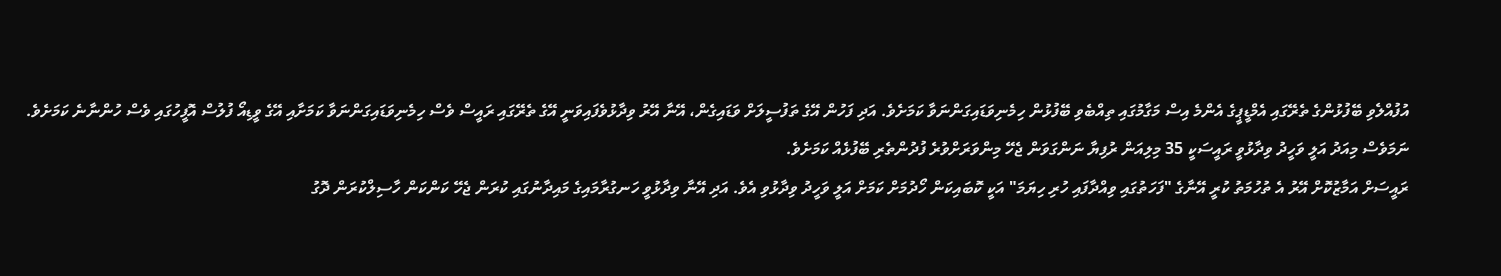އުފުއްލެވި ބޭފުޅުންގެ ތެރޭގައި އެމްޑީޕީގެ އެންމެ އިސް މަގާމުގައި ތިއްބެވި ބޭފުޅުން ހިމެނިވަޑައިގަންނަވާ ކަމަށެވެ. އަދި ފަހުން އޭގެ ތަފުސީލަށް ވަޑައިގެން، އޭނާ އޭރު ވިދާޅުވެފައިވަނީ އޭގެ ތެރޭގައި ރައީސް ވެސް ހިމެނިވަޑައިގަންނަވާ ކަމަށާއި އޭގެ ވީޑިއޯ ފުލުސް އޮފީހުގައި ވެސް ހުންނާނެ ކަމަށެވެ.
ނަމަވެސް މިއަދު އަލީ ވަހީދު ވިދާޅުވީ ރައީސަކީ 35 މިލިއަން ރުފިޔާ ނަންގަވަން ޖެހޭ މިންވަރަށްވުރެ ފުދުންތެރި ބޭފުޅެއް ކަމަށެވެ.
ރައީސަށް އަމާޒުކޮށް އޭރު އެ ތުހުމަތު ކުރީ އޭނާގެ "ފަހަތުގައި ވިއްދާފައި ހުރި ހިޔަމަ" އަކީ ކޮބައިކަން ހޯދުމަށް ކަމަށް އަލީ ވަހީދު ވިދާޅުވި އެވެ. އަދި އޭނާ ވިދާޅުވީ ހަނގުރާމައިގެ މައިދާނުގައި ކުރަން ޖެހޭ ކަންކަން ހާސިލްކުރަން ދޮގު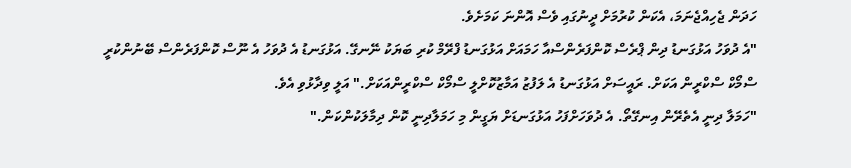ހަދަން ޖެހިއްޖެނަމަ، އެކަން ކުރުމަށް ދީނުގައި ވެސް އޮންނަ ކަމަށެވެ.
"އެ ދުވަހު އަޅުގަނޑު ދިން ޕްރެސް ކޮންފަރެންސްއާ ހަމައަށް އަޅުގަނޑު ފްރޭމް ކުރި ބަޔަކު ނޭނގޭ. އަޅުގަނޑު އެ ދުވަހު އެ ނޫސް ކޮންފަރެންސް ބޭނުންކުރީ ސްމޯކް ސްކްރީން އަކަށް. ރައީސަށް އަޅުގަނޑު އެ ލަފުޒު އަމާޒުކޮށްލީ ސްމޯކް ސްކްރީންއަކަށް." އަލީ ވިދާޅުވި އެވެ.
"ހަމަލާ ދިނީ އެތެރޭން އިނގޭތޯ. އެ ދުވަހަށްފަހު އަޅުގަނޑަށް ޔަގީން މި ހަމަލާދިނީ ކޮން ދިމާލަކުންކަން."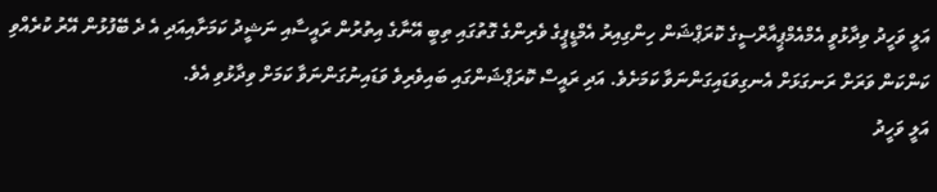އަލީ ވަހީދު ވިދާޅުވީ އެމްއެމްޕީއާރްސީގެ ކޮރަޕްޝަން ހިންގިއިރު އެމްޑީޕީގެ ވެރިންގެ ގޮތުގައި ތިބީ އޭނާގެ އިތުރުން ރައީސާއި ނަޝީދު ކަމަށާއިއަދި އެ ދެ ބޭފުޅުން އޭރު ކުރެއްވި ކަންކަން ވަރަށް ރަނގަޅަށް އެނގިވަޑައިގަންނަވާ ކަމަށެވެ. އަދި ރައީސް ކޮރަޕްޝަންގައި ބައިވެރިވެ ވަޑައިނުގަންނަވާ ކަމަށް ވިދާޅުވި އެވެ.
އަލީ ވަހީދު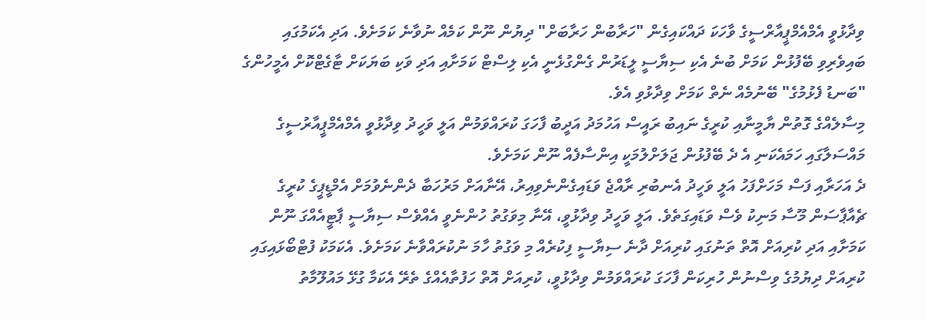ވިދާޅުވީ އެމްއެމްޕީއާރްސީގެ ވާހަކަ ދައްކައިގެން "ހަރާބުން ހަރާބަށް" ދިޔުން ނޫން ކަމެއް ނުވާނެ ކަމަށެވެ. އަދި އެކަމުގައި ބައިވެރިވި ބޭފުޅުން ކަމަށް ބުނެ އެކި ސިޔާސީ ލީޑަރުން ގެންގުޅެނީ އެކި ލިސްޓް ކަމަށާއި އަދި ވަކި ބަޔަކަށް ޓާގެޓްކޮށް އެމީހުންގެ "ބަނޑު ފެޅުމުގެ" ބޭނުމެއް ނެތް ކަމަށް ވިދާޅުވި އެވެ.
މިސާލެއްގެ ގޮތުން ޔާމީނާއި ކުރީގެ ނައިބު ރައީސް އަހުމަދު އަދީބު ފާހަގަ ކުރައްވަމުން އަލީ ވަހީދު ވިދާޅުވީ އެމްއެމްޕީއާރުސީގެ މައްސަލާގައި ހަމައެކަނި އެ ދެ ބޭފުޅުން ޖަލަށްލުމަކީ އިންސާފެއް ނޫން ކަމަށެވެ.
ދެ އަހަރާއި ފަސް މަހަށްފަހު އަލީ ވަހީދު އެނބުރި ރާއްޖެ ވަޑައިގެންނެވިއިރު، އޭނާއަށް މަރުހަބާ ދެންނެވުމަށް އެމްޑީޕީގެ ކުރީގެ ޗެއާޕާސަން މޫސާ މަނިކު ވެސް ވަޑައިގަތެވެ. އަލީ ވަހީދު ވިދާޅުވީ، އޭނާ މިވަގުތު ހުންނެވީ އެއްވެސް ސިޔާސީ ޕާޓީއެއްގަ ނޫން ކަމަށާއި އަދި ކުރިއަށް އޮތް ތަނުގައި ކުރިއަށް ދާނެ ސިޔާސީ ފިކުރެއް މި ވަގުތު ހާމަ ނުކުރައްވާނެ ކަމަށެވެ. އެކަމަކު ފުޓްބޯޅައިގައި ކުރިއަށް ދިޔުމުގެ ވިސްނުން ހުރިކަން ފާހަގަ ކުރައްވަމުން ވިދާޅުވީ، ކުރިއަށް އޮތް ހަފުތާއެއްގެ ތެރޭ އެކަމާ ގުޅޭ މައުލޫމާތު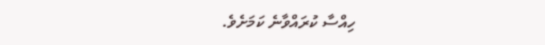ހިއްސާ ކުރައްވާނެ ކަމަށެވެ.